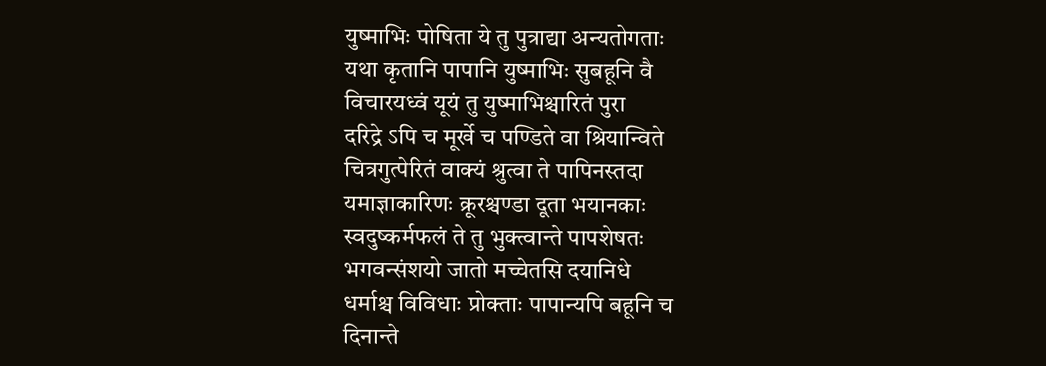युष्माभिः पोषिता ये तु पुत्राद्या अन्यतोगताः
यथा कृतानि पापानि युष्माभिः सुबहूनि वै
विचारयध्वं यूयं तु युष्माभिश्चारितं पुरा
दरिद्रे ऽपि च मूर्खे च पण्डिते वा श्रियान्विते
चित्रगुत्पेरितं वाक्यं श्रुत्वा ते पापिनस्तदा
यमाज्ञाकारिणः क्रूरश्चण्डा दूता भयानकाः
स्वदुष्कर्मफलं ते तु भुक्त्वान्ते पापशेषतः
भगवन्संशयो जातो मच्चेतसि दयानिधे
धर्माश्च विविधाः प्रोक्ताः पापान्यपि बहूनि च
दिनान्ते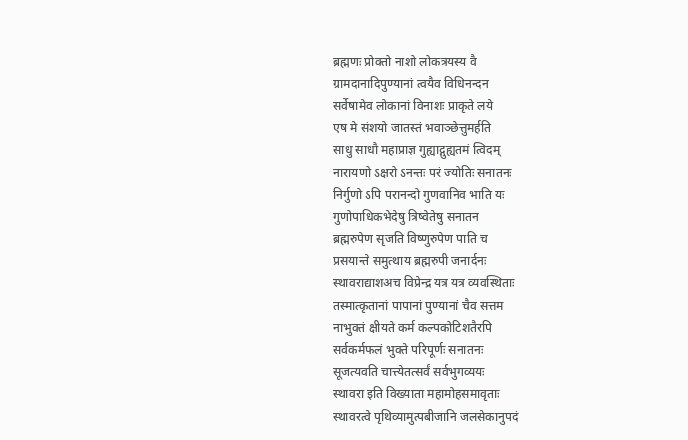ब्रह्मणः प्रोक्तो नाशो लोकत्रयस्य वै
ग्रामदानादिपुण्यानां त्वयैव विधिनन्दन
सर्वेषामेव लोकानां विनाशः प्राकृते लये
एष मे संशयो जातस्तं भवाञ्छेत्तुमर्हति
साधु साधौ महाप्राज्ञ गुह्याद्गुह्यतमं त्विदम्
नारायणो ऽक्षरो ऽनन्तः परं ज्योतिः सनातनः
निर्गुणो ऽपि परानन्दो गुणवानिव भाति यः
गुणोपाधिकभेदेषु त्रिष्वेतेषु सनातन
ब्रह्मरुपेण सृजति विष्णुरुपेण पाति च
प्रसयान्ते समुत्थाय ब्रह्मरुपी जनार्दनः
स्थावराद्याशअच विप्रेन्द्र यत्र यत्र व्यवस्थिताः
तस्मात्कृतानां पापानां पुण्यानां चैव सत्तम
नाभुक्तं क्षीयते कर्म कल्पकोटिशतैरपि
सर्वकर्मफलं भुक्ते परिपूर्णः सनातनः
सूजत्यवति चात्त्येतत्सर्वं सर्वभुगव्ययः
स्थावरा इति विख्याता महामोहसमावृताः
स्थावरत्वे पृथिव्यामुत्पबीजानि जलसेकानुपदं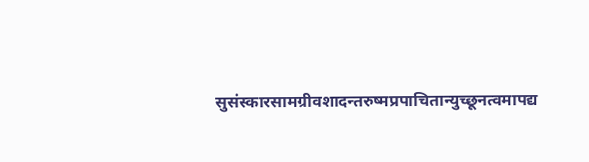सुसंस्कारसामग्रीवशादन्तरुष्मप्रपाचितान्युच्छूनत्वमापद्य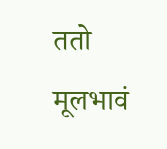ततो मूलभावं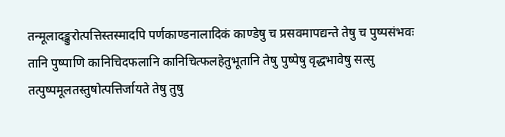तन्मूलादङ्कुरोत्पत्तिस्तस्मादपि पर्णकाण्डनालादिकं काण्डेषु च प्रसवमापद्यन्ते तेषु च पुष्पसंभवः
तानि पुष्पाणि कानिचिदफलानि कानिचित्फलहेतुभूतानि तेषु पुष्पेषु वृद्धभावेषु सत्सु तत्पुष्पमूलतस्तुषोत्पत्तिर्जायते तेषु तुषु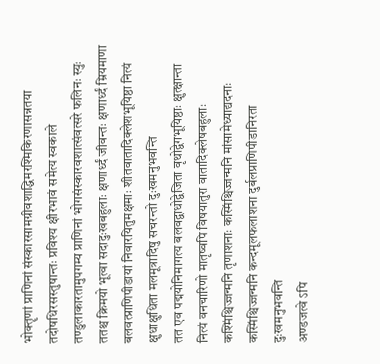भोक्तॄणां प्राणिनां संस्कारसामग्रीवशाद्धिमरश्मिकिरणासन्नतया तदोषधिरसस्तुषान्तः प्रविश्य क्षीरभावं समेत्य स्वकाले तण्डुलाकारतामुपगम्य प्राणिनां भोगसंस्कारवशात्संवत्सरे फलिनः स्युः
ततश्च क्रिमयो भूत्वा सदादुःखबहुलाः क्षणार्ध्दं जीवन्तः क्षणार्ध्दं म्रियमाणा बलवत्प्राणिपीडायां निवारयितुमक्षमाः शीतवातादिक्लेशभूयिष्ठा नित्यं क्षुधाक्षुधिता मलमूत्रादिषु सचरन्तो दुःखमनुभवन्ति
तत एव पद्मयोनिमागत्य बलवद्वाधोद्वेजिता वृथोद्वेगभूयिष्ठाः क्षुत्क्षान्ता नित्यं वनचारिणो मातृष्वपि विषयातुरा वातादिक्लेषबहुलाः कश्मिंश्चिज्जन्मनि तृणाशनाः कस्मिंश्चिज्जन्मनि मांसामेध्याद्यदनाः कस्मिंश्चिज्जन्मनि कन्दमूलफलाशना दुर्बलप्राणिपीडानिरता दुःखमनुभवन्ति
अण्डजत्वे ऽपि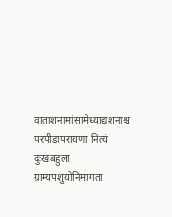वाताशनामांसामेध्याद्यशनाश्च परपीडापरायणा नित्यं दुःखबहुला ग्राम्यपशुयोनिमागता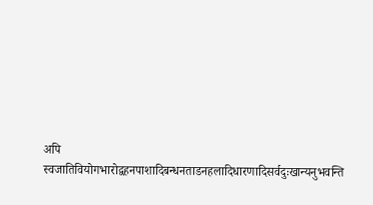अपि स्वजातिवियोगभारोद्वहनपाशादिबन्धनताडनहलादिधारणादिसर्वदुःखान्यनुभवन्ति